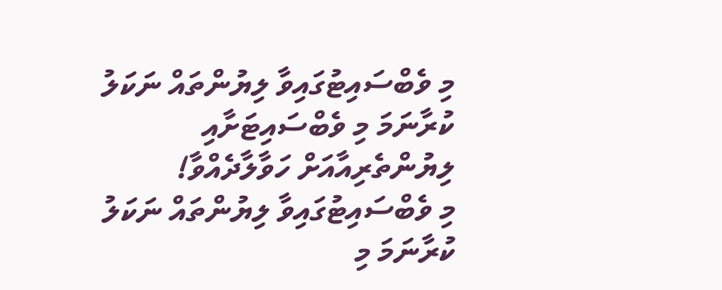މި ވެބްސައިޓުގައިވާ ލިޔުންތައް ނަކަލު ކުރާނަމަ މި ވެބްސައިޓަށާއި ލިޔުންތެރިއާއަށް ހަވާލާދެއްވާ!
މި ވެބްސައިޓުގައިވާ ލިޔުންތައް ނަކަލު ކުރާނަމަ މި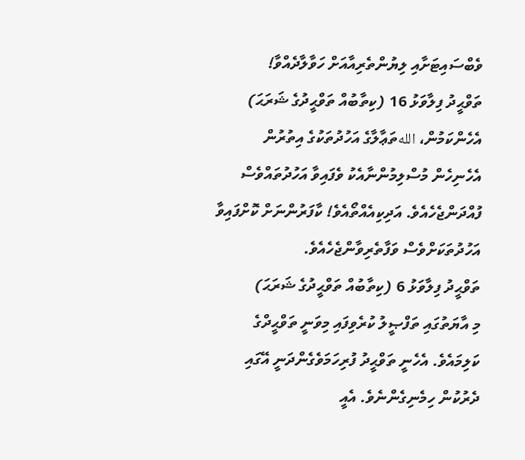ވެބްސައިޓަށާއި ލިޔުންތެރިއާއަށް ހަވާލާދެއްވާ!
ތަވްޙީދު ފިލާވަޅު 16 (ކިތާބުއް ތަވްޙީދުގެ ޝަރަޙަ)
އެހެންކަމުން، اللهތަޢާލާގެ އަހުދުތަކުގެ އިތުރުން އެހެނިހެން މުސްލިމުންނާއެކު ވެފައިވާ އަހުދުތައްވެސް ފުއްދަންޖެހެއެވެ. އަދިކިއެއްތޯއެވެ! ކާފަރުންނަށް ކޮށްފައިވާ އަހުދުތަކަށްވެސް ވަފާތެރިވާންޖެހެއެވެ.
ތަވްޙީދު ފިލާވަޅު 6 (ކިތާބުއް ތަވްޙީދުގެ ޝަރަޙަ)
މި އާޔަތުގައި ތަފްޞީލު ކުރެވިފައި މިވަނީ ތަވްޙީދްގެ ކަލިމައެވެ. އެހެނީ ތަވްޙީދު ފުރިހަމަވެގެންދަނީ އޭގައި ދެރުކުން ހިމެނިގެންނެވެ. އެއީ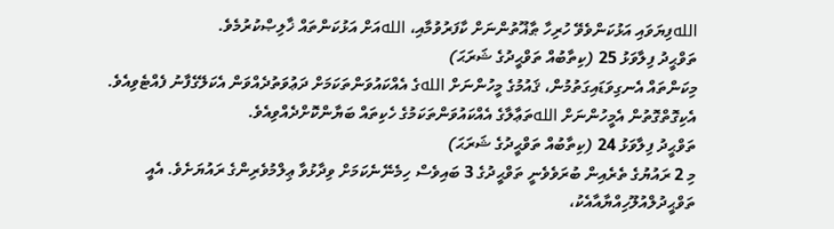اللهފިޔަވައި އަޅުކަންވެވޭ ހުރިހާ ޠާޣޫތުންނަށް ކާފަރުވުމާއި، اللهއަށް އަޅުކަންތައް ޚާލިޞްކުރުމެވެ.
ތަވްޙީދު ފިލާވަޅު 25 (ކިތާބުއް ތަވްޙީދުގެ ޝަރަޙަ)
މިކަންތައް އެނގިވަޑައިގަތުމުން، ޤައުމުގެ މީހުންނަށް اللهގެ އެއްކައުވަންތަކަމަށް ދަޢުވަތުދެއްވަން އެކަލޭގެފާނު ފެއްޓެވިއެވެ. އެކިގޮތްގޮތުން އެމީހުންނަށް اللهތަޢާލާގެ އެއްކައުވަންތަކަމުގެ ހެކިތައް ބަޔާންކޮށްދެއްވިއެވެ.
ތަވްޙީދު ފިލާވަޅު 24 (ކިތާބުއް ތަވްޙީދުގެ ޝަރަޙަ)
މި 2 ރައުޔުގެ ތެރެއިން ބުރަވެވެނީ ތަވްޙީދުގެ 3 ބައިވެސް ހިމެނޭނެކަމަށް ވިދާޅުވާ ޢިލްމުވެރިންގެ ރައުޔަށެވެ. އެއީ ތަވްޙީދުލްއުލޫހިއްޔާއާއެކު،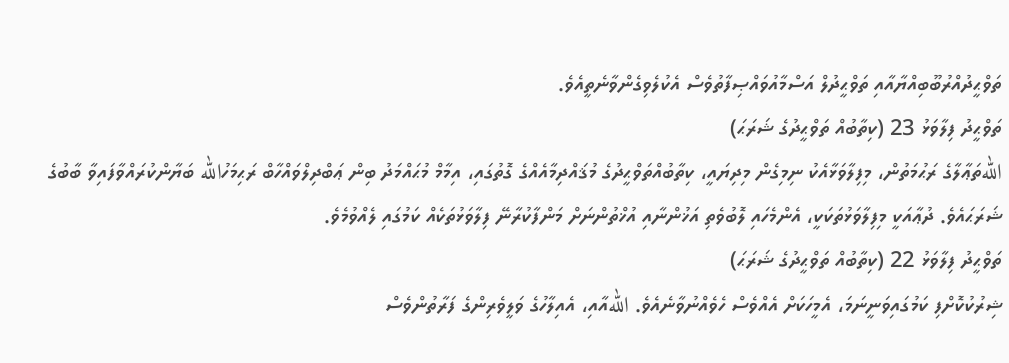ތަވްޙީދުއްރުބޫބިއްޔާއާއި ތަވްޙީދުލް އަސްމާއުވައްޞިފާތުވެސް އެކުލެވިގެންވާނެތީއެވެ.
ތަވްޙީދު ފިލާވަޅު 23 (ކިތާބުއް ތަވްޙީދުގެ ޝަރަޙަ)
اللهތަޢާލާގެ ރަޙުމަތުން، މިފިލާވަޅާއެކު ނިމިގެން މިދިޔައީ، ކިތާބުއްތަވްޙީދުގެ މުޤައްދިމާއެއްގެ ގޮތުގައި، އިމާމް މުޙައްމަދު ބިން ޢަބްދިލްވައްހާބް ރަޙިމަހުالله ބަޔާންކުރައްވާފައިވާ ބާބުގެ ޝަރަޙައެވެ. ދުޢާއަކީ މިފިލާވަޅުތަކަކީ، އެންމެހައި ލޮބުވެތި އަޚުންނާއި އުޚްތުންނަށް މަންފާކުރާނޭ ފިލާވަޅުތަކެއް ކަމުގައި ލެއްވުމެވެ.
ތަވްޙީދު ފިލާވަޅު 22 (ކިތާބުއް ތަވްޙީދުގެ ޝަރަޙަ)
ޝިރުކުކޮށްފި ކަމުގައިވަނީނަމަ، އެމީހަކަށް އެއްވެސް ހެވެއްނުވާނެއެވެ. اللهއާއި، އެއިލާހުގެ ވަލީވެރިންގެ ފަރާތުންވެސް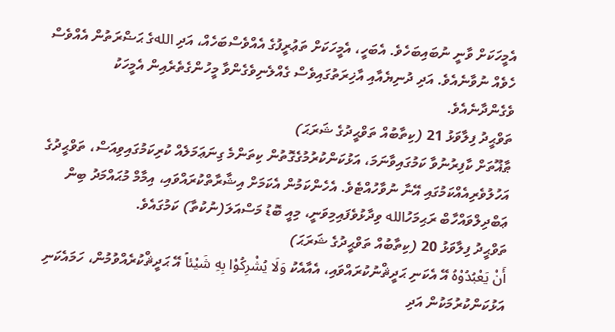އެމީހަކަށް ވާނީ ނުބައިބަހެވެ. އެބަހީ، އެމީހަކަށް ތަޢުރީފުގެ އެއްވެސްބަހެއް، އަދި اللهގެ ޙަޟްރަތުން އެއްވެސް ހެވެއް ނުވާނެއެވެ. އަދި ދުނިޔެއާއި އާޚިރަތުގައިވެސް ގެއްލެނިވެގެންވާ މީހުންގެތެރެއިން އެމީހަކު ވެގެންދާނެއެވެ.
ތަވްޙީދު ފިލާވަޅު 21 (ކިތާބުއް ތަވްޙީދުގެ ޝަރަޙަ)
ޠާޣޫތަށް ކާފިރުނުވާ ކަމުގައިވާނަމަ، އަޅުކަންކުރުމުގެގޮތުން ކިތަންމެ ގިނަޢަމަލެއް ކުރިކަމުގައިވިއަސް، ތަވްޙީދުގެ އަހުލުވެރިއެއްކަމުގައި އޭނާ ނުވާހުއްޓެވެ. އެހެންކަމުން އެކަމަށް އިޝާރާތްކުރައްވައި، އިމާމް މުޙައްމަދު ބިން ޢަބްދިލްވައްހާބް ރަޙިމަހުالله ވިދާޅުވެފައިމިވަނީ، މިއީ ބޮޑު މަސްއަލަ(ނުކުތާ) ކަމުގައެވެ.
ތަވްޙީދު ފިލާވަޅު 20 (ކިތާބުއް ތަވްޙީދުގެ ޝަރަޙަ)
أَنْ يَعْبُدُوْهُ އޭ އެކަނި ޙަދީޘްނުކުރައްވައި، އެއާއެކު وَلَا يُشْرِكُوْا بِهِ شَيْئاً އޭ ޙަދީޘްކުރެއްވުމުން، ހަމައެކަނި އަޅުކަންކުރުމަކުން އަދި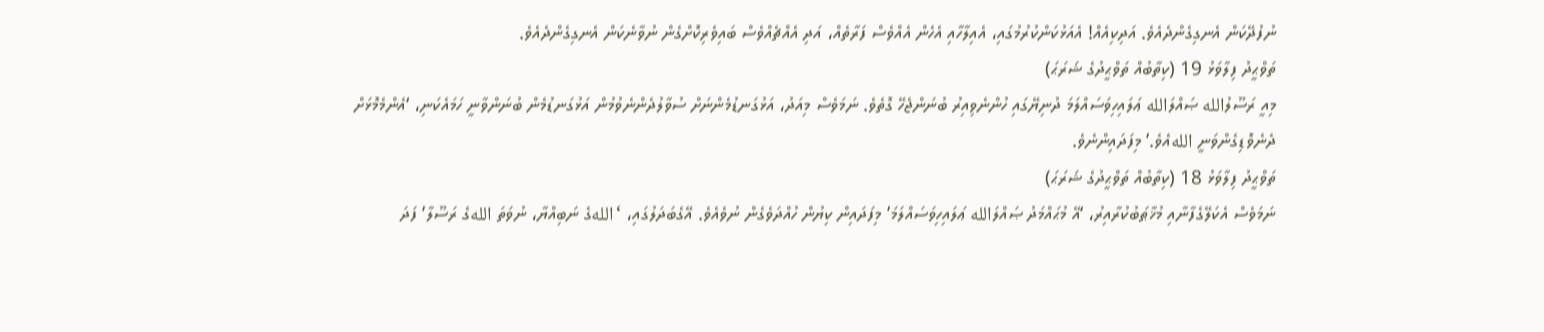ނުފުދޭކަން އެނގިގެންދެއެވެ. އަދިކިއެއް! އެއަޅުކަންކުރުމުގައި، އެއިލާހާއި އެހެން އެއްވެސް ފަރާތެއް، އަދި އެއްޗެއްވެސް ބައިވެރިކޮށްގެން ނުވާނެކަން އެނގިގެންދެއެވެ.
ތަވްޙީދު ފިލާވަޅު 19 (ކިތާބުއް ތަވްޙީދުގެ ޝަރަޙަ)
މިއީ ރަސޫލުالله ޞައްލަالله ޢަލައިހިވަސައްލަމަ ދުނިޔޭގައި ހުންނެވިއިރު ބުނަންޖެހޭ ގޮތެވެ. ނަމަވެސް މިއަދު، އަޅުގަނޑުމެންނަށް ސުވާލުދެންނެވުމުން އަޅުގަނޑުމެން ބުނަންވާނީ ހަމައެކަނި، ‘އެންމެމޮޅަށް ދެނެވޮޑިގެންވަނީ اللهއެވެ.’ މިފަދައިންނެވެ.
ތަވްޙީދު ފިލާވަޅު 18 (ކިތާބުއް ތަވްޙީދުގެ ޝަރަޙަ)
ނަމަވެސް އެކަލޭގެފާނާއި މުޚާޠަބުކުރާއިރު، ‘އޭ މުޙައްމަދު ޞައްލަالله ޢަލައިހިވަސައްލަމަ’ މިފަދައިން ކިޔުން ހުއްދަވެގެން ނުވެއެވެ. އޭގެބަދަލުގައި، ‘اللهގެ ނަބިއްޔާ، ނުވަތަ اللهގެ ރަސޫލާ’ ފަދަ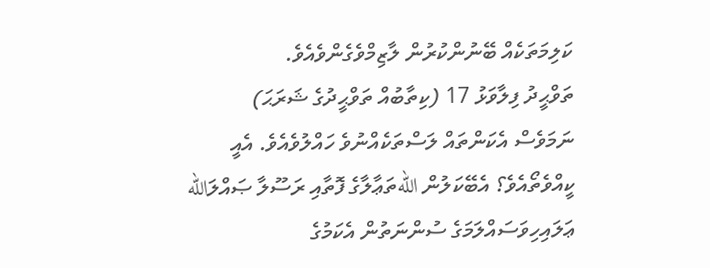ކަލިމަތަކެއް ބޭނުންކުރުން ލާޒިމްވެގެންވެއެވެ.
ތަވްޙީދު ފިލާވަޅު 17 (ކިތާބުއް ތަވްޙީދުގެ ޝަރަޙަ)
ނަމަވެސް އެކަންތައް ލަސްތަކެއްނުވެ ހައްލުވެއެވެ. އެއީ ކީއްވެތޯއެވެ؟ އެބޭކަލުން اللهތަޢާލާގެ ފޮތާއި ރަސޫލާ ޞައްލަالله ޢަލައިހިވަސައްލަމަގެ ސުންނަތުން އެކަމުގެ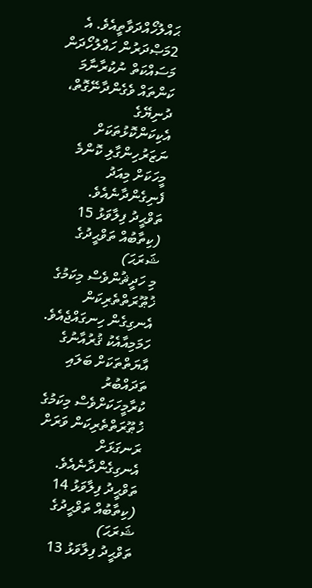ޙައްލުހޯއްދަވާތީއެވެ. އެ 2މަޞްދަރުން ހައްލުހޯދަން މަސައްކަތް ނުކުރާނާމަ ކަންތައް ވެގެންދާނޭގޮތް، ދުނިޔޭގެ އެކިކަންކޮޅުތަކަށް ނަޒަރުހިންގާލި ކޮންމެ މީހަކަށް މިއަދު ފެނިގެންދާނެއެވެ.
ތަވްޙީދު ފިލާވަޅު 15 (ކިތާބުއް ތަވްޙީދުގެ ޝަރަޙަ)
މި ހަދީޘުންވެސް މިކަމުގެ ޚުޠޫރަތްތެރިކަން އެނގިގެން ހިނގައްޖެއެވެ. ހަމަމިއާއެކު ޤުރުއާނުގެ އާޔަތްތަކަށް ބަލައި ތަދައްބުރު ކުރާމީހަކަށްވެސް މިކަމުގެ ޚުޠޫރަތްތެރިކަން ވަރަށް ރަނގަޅަށް އެނގިގެންދާނެއެވެ.
ތަވްޙީދު ފިލާވަޅު 14 (ކިތާބުއް ތަވްޙީދުގެ ޝަރަޙަ)
ތަވްޙީދު ފިލާވަޅު 13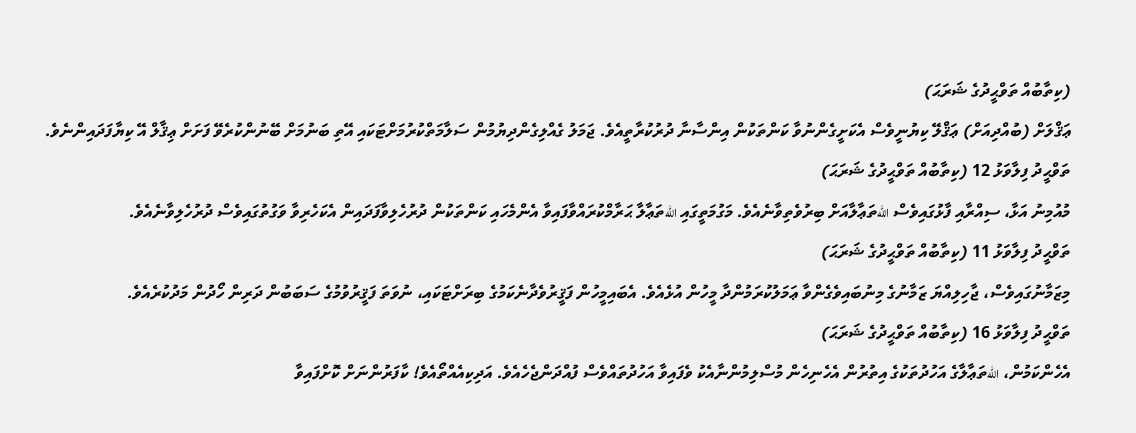(ކިތާބުއް ތަވްޙީދުގެ ޝަރަޙަ)
ޢަޤްލަށް (ބުއްދިއަށް) ޢަޤްލޭ ކިޔުނީވެސް އެކަށީގެންނުވާ ކަންތަކުން އިންސާނާ ދުރުކުރާތީއެވެ. ޖަމަލު ގެއްލިގެންދިޔުމުން ސަލާމަތްކުރުމަށްޓަކައި އޭތި ބަނުމަށް ބޭނުންކުރެވޭ ފަށަށް ޢިޤާލް އޭ ކިޔާފަދައިންނެވެ.
ތަވްޙީދު ފިލާވަޅު 12 (ކިތާބުއް ތަވްޙީދުގެ ޝަރަޙަ)
މުއުމިނު އަޅާ، ސިއްރާއި ފާޅުގައިވެސް اللهތަޢާލާއަށް ބިރުވެތިވާނެއެވެ. މަގުމަތީގައި اللهތަޢާލާ ޙަރާމްކުރައްވާފައިވާ އެންމެހައި ކަންތަކުން ދުރުހެލިވާފަދައިން އެކަހެރިވާ ވަގުތުގައިވެސް ދުރުހެލިވާނެއެވެ.
ތަވްޙީދު ފިލާވަޅު 11 (ކިތާބުއް ތަވްޙީދުގެ ޝަރަޙަ)
މިޒަމާނުގައިވެސް، ޖާހިލިއްޔަ ޒަމާނުގެ މިނުބައިވެގެންވާ ޢަމަލުކުރަމުންދާ މީހުން އުޅެއެވެ. އެބައިމީހުން ފަޤީރުވެދާނެކަމުގެ ބިރަށްޓަކައި، ނުވަތަ ފަޤީރުވުމުގެ ސަބަބުން ދަރިން ހޯދުން މަދުކުރެއެވެ.
ތަވްޙީދު ފިލާވަޅު 16 (ކިތާބުއް ތަވްޙީދުގެ ޝަރަޙަ)
އެހެންކަމުން، اللهތަޢާލާގެ އަހުދުތަކުގެ އިތުރުން އެހެނިހެން މުސްލިމުންނާއެކު ވެފައިވާ އަހުދުތައްވެސް ފުއްދަންޖެހެއެވެ. އަދިކިއެއްތޯއެވެ! ކާފަރުންނަށް ކޮށްފައިވާ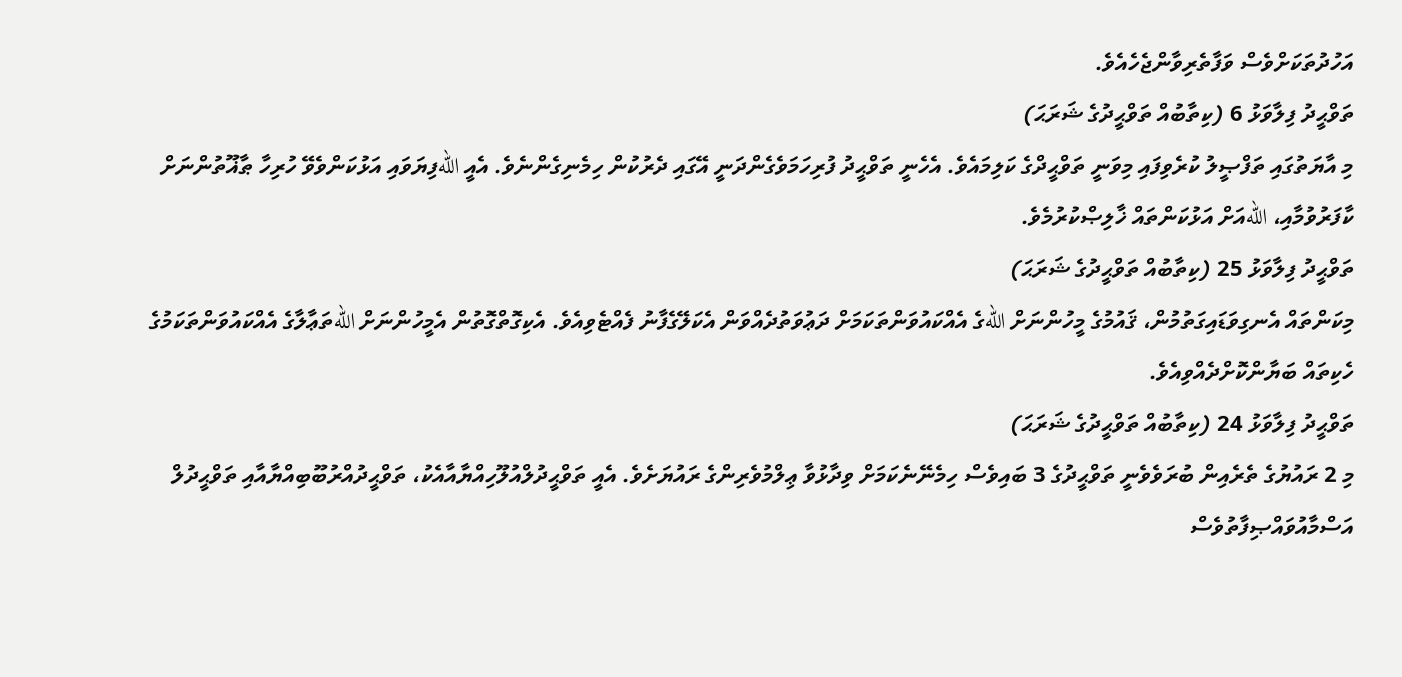އަހުދުތަކަށްވެސް ވަފާތެރިވާންޖެހެއެވެ.
ތަވްޙީދު ފިލާވަޅު 6 (ކިތާބުއް ތަވްޙީދުގެ ޝަރަޙަ)
މި އާޔަތުގައި ތަފްޞީލު ކުރެވިފައި މިވަނީ ތަވްޙީދްގެ ކަލިމައެވެ. އެހެނީ ތަވްޙީދު ފުރިހަމަވެގެންދަނީ އޭގައި ދެރުކުން ހިމެނިގެންނެވެ. އެއީ اللهފިޔަވައި އަޅުކަންވެވޭ ހުރިހާ ޠާޣޫތުންނަށް ކާފަރުވުމާއި، اللهއަށް އަޅުކަންތައް ޚާލިޞްކުރުމެވެ.
ތަވްޙީދު ފިލާވަޅު 25 (ކިތާބުއް ތަވްޙީދުގެ ޝަރަޙަ)
މިކަންތައް އެނގިވަޑައިގަތުމުން، ޤައުމުގެ މީހުންނަށް اللهގެ އެއްކައުވަންތަކަމަށް ދަޢުވަތުދެއްވަން އެކަލޭގެފާނު ފެއްޓެވިއެވެ. އެކިގޮތްގޮތުން އެމީހުންނަށް اللهތަޢާލާގެ އެއްކައުވަންތަކަމުގެ ހެކިތައް ބަޔާންކޮށްދެއްވިއެވެ.
ތަވްޙީދު ފިލާވަޅު 24 (ކިތާބުއް ތަވްޙީދުގެ ޝަރަޙަ)
މި 2 ރައުޔުގެ ތެރެއިން ބުރަވެވެނީ ތަވްޙީދުގެ 3 ބައިވެސް ހިމެނޭނެކަމަށް ވިދާޅުވާ ޢިލްމުވެރިންގެ ރައުޔަށެވެ. އެއީ ތަވްޙީދުލްއުލޫހިއްޔާއާއެކު، ތަވްޙީދުއްރުބޫބިއްޔާއާއި ތަވްޙީދުލް އަސްމާއުވައްޞިފާތުވެސް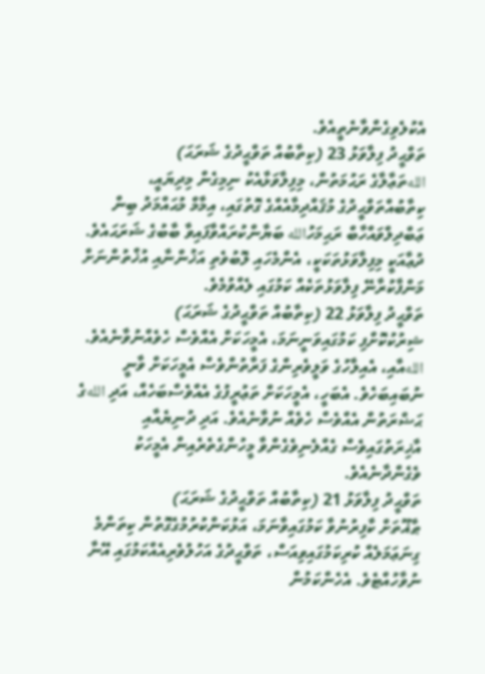އެކުލެވިގެންވާނެތީއެވެ.
ތަވްޙީދު ފިލާވަޅު 23 (ކިތާބުއް ތަވްޙީދުގެ ޝަރަޙަ)
اللهތަޢާލާގެ ރަޙުމަތުން، މިފިލާވަޅާއެކު ނިމިގެން މިދިޔައީ، ކިތާބުއްތަވްޙީދުގެ މުޤައްދިމާއެއްގެ ގޮތުގައި، އިމާމް މުޙައްމަދު ބިން ޢަބްދިލްވައްހާބް ރަޙިމަހުالله ބަޔާންކުރައްވާފައިވާ ބާބުގެ ޝަރަޙައެވެ. ދުޢާއަކީ މިފިލާވަޅުތަކަކީ، އެންމެހައި ލޮބުވެތި އަޚުންނާއި އުޚްތުންނަށް މަންފާކުރާނޭ ފިލާވަޅުތަކެއް ކަމުގައި ލެއްވުމެވެ.
ތަވްޙީދު ފިލާވަޅު 22 (ކިތާބުއް ތަވްޙީދުގެ ޝަރަޙަ)
ޝިރުކުކޮށްފި ކަމުގައިވަނީނަމަ، އެމީހަކަށް އެއްވެސް ހެވެއްނުވާނެއެވެ. اللهއާއި، އެއިލާހުގެ ވަލީވެރިންގެ ފަރާތުންވެސް އެމީހަކަށް ވާނީ ނުބައިބަހެވެ. އެބަހީ، އެމީހަކަށް ތަޢުރީފުގެ އެއްވެސްބަހެއް، އަދި اللهގެ ޙަޟްރަތުން އެއްވެސް ހެވެއް ނުވާނެއެވެ. އަދި ދުނިޔެއާއި އާޚިރަތުގައިވެސް ގެއްލެނިވެގެންވާ މީހުންގެތެރެއިން އެމީހަކު ވެގެންދާނެއެވެ.
ތަވްޙީދު ފިލާވަޅު 21 (ކިތާބުއް ތަވްޙީދުގެ ޝަރަޙަ)
ޠާޣޫތަށް ކާފިރުނުވާ ކަމުގައިވާނަމަ، އަޅުކަންކުރުމުގެގޮތުން ކިތަންމެ ގިނަޢަމަލެއް ކުރިކަމުގައިވިއަސް، ތަވްޙީދުގެ އަހުލުވެރިއެއްކަމުގައި އޭނާ ނުވާހުއްޓެވެ. އެހެންކަމުން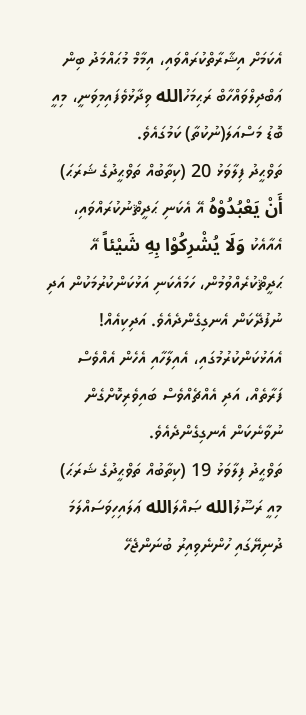އެކަމަށް އިޝާރާތްކުރައްވައި، އިމާމް މުޙައްމަދު ބިން ޢަބްދިލްވައްހާބް ރަޙިމަހުالله ވިދާޅުވެފައިމިވަނީ، މިއީ ބޮޑު މަސްއަލަ(ނުކުތާ) ކަމުގައެވެ.
ތަވްޙީދު ފިލާވަޅު 20 (ކިތާބުއް ތަވްޙީދުގެ ޝަރަޙަ)
أَنْ يَعْبُدُوْهُ އޭ އެކަނި ޙަދީޘްނުކުރައްވައި، އެއާއެކު وَلَا يُشْرِكُوْا بِهِ شَيْئاً އޭ ޙަދީޘްކުރެއްވުމުން، ހަމައެކަނި އަޅުކަންކުރުމަކުން އަދި ނުފުދޭކަން އެނގިގެންދެއެވެ. އަދިކިއެއް! އެއަޅުކަންކުރުމުގައި، އެއިލާހާއި އެހެން އެއްވެސް ފަރާތެއް، އަދި އެއްޗެއްވެސް ބައިވެރިކޮށްގެން ނުވާނެކަން އެނގިގެންދެއެވެ.
ތަވްޙީދު ފިލާވަޅު 19 (ކިތާބުއް ތަވްޙީދުގެ ޝަރަޙަ)
މިއީ ރަސޫލުالله ޞައްލަالله ޢަލައިހިވަސައްލަމަ ދުނިޔޭގައި ހުންނެވިއިރު ބުނަންޖެހޭ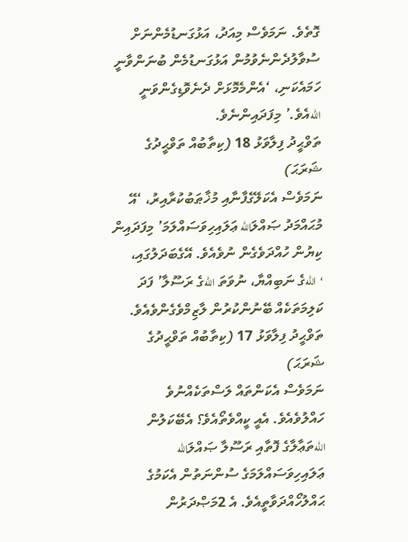ގޮތެވެ. ނަމަވެސް މިއަދު، އަޅުގަނޑުމެންނަށް ސުވާލުދެންނެވުމުން އަޅުގަނޑުމެން ބުނަންވާނީ ހަމައެކަނި، ‘އެންމެމޮޅަށް ދެނެވޮޑިގެންވަނީ اللهއެވެ.’ މިފަދައިންނެވެ.
ތަވްޙީދު ފިލާވަޅު 18 (ކިތާބުއް ތަވްޙީދުގެ ޝަރަޙަ)
ނަމަވެސް އެކަލޭގެފާނާއި މުޚާޠަބުކުރާއިރު، ‘އޭ މުޙައްމަދު ޞައްލަالله ޢަލައިހިވަސައްލަމަ’ މިފަދައިން ކިޔުން ހުއްދަވެގެން ނުވެއެވެ. އޭގެބަދަލުގައި، ‘اللهގެ ނަބިއްޔާ، ނުވަތަ اللهގެ ރަސޫލާ’ ފަދަ ކަލިމަތަކެއް ބޭނުންކުރުން ލާޒިމްވެގެންވެއެވެ.
ތަވްޙީދު ފިލާވަޅު 17 (ކިތާބުއް ތަވްޙީދުގެ ޝަރަޙަ)
ނަމަވެސް އެކަންތައް ލަސްތަކެއްނުވެ ހައްލުވެއެވެ. އެއީ ކީއްވެތޯއެވެ؟ އެބޭކަލުން اللهތަޢާލާގެ ފޮތާއި ރަސޫލާ ޞައްލަالله ޢަލައިހިވަސައްލަމަގެ ސުންނަތުން އެކަމުގެ ޙައްލުހޯއްދަވާތީއެވެ. އެ 2މަޞްދަރުން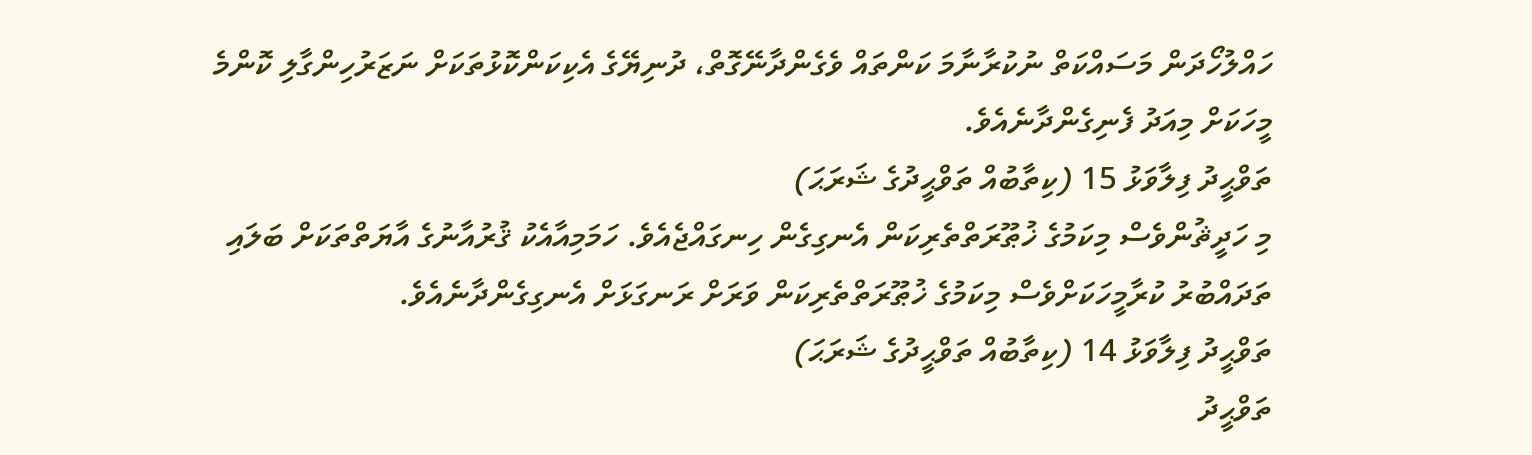ހައްލުހޯދަން މަސައްކަތް ނުކުރާނާމަ ކަންތައް ވެގެންދާނޭގޮތް، ދުނިޔޭގެ އެކިކަންކޮޅުތަކަށް ނަޒަރުހިންގާލި ކޮންމެ މީހަކަށް މިއަދު ފެނިގެންދާނެއެވެ.
ތަވްޙީދު ފިލާވަޅު 15 (ކިތާބުއް ތަވްޙީދުގެ ޝަރަޙަ)
މި ހަދީޘުންވެސް މިކަމުގެ ޚުޠޫރަތްތެރިކަން އެނގިގެން ހިނގައްޖެއެވެ. ހަމަމިއާއެކު ޤުރުއާނުގެ އާޔަތްތަކަށް ބަލައި ތަދައްބުރު ކުރާމީހަކަށްވެސް މިކަމުގެ ޚުޠޫރަތްތެރިކަން ވަރަށް ރަނގަޅަށް އެނގިގެންދާނެއެވެ.
ތަވްޙީދު ފިލާވަޅު 14 (ކިތާބުއް ތަވްޙީދުގެ ޝަރަޙަ)
ތަވްޙީދު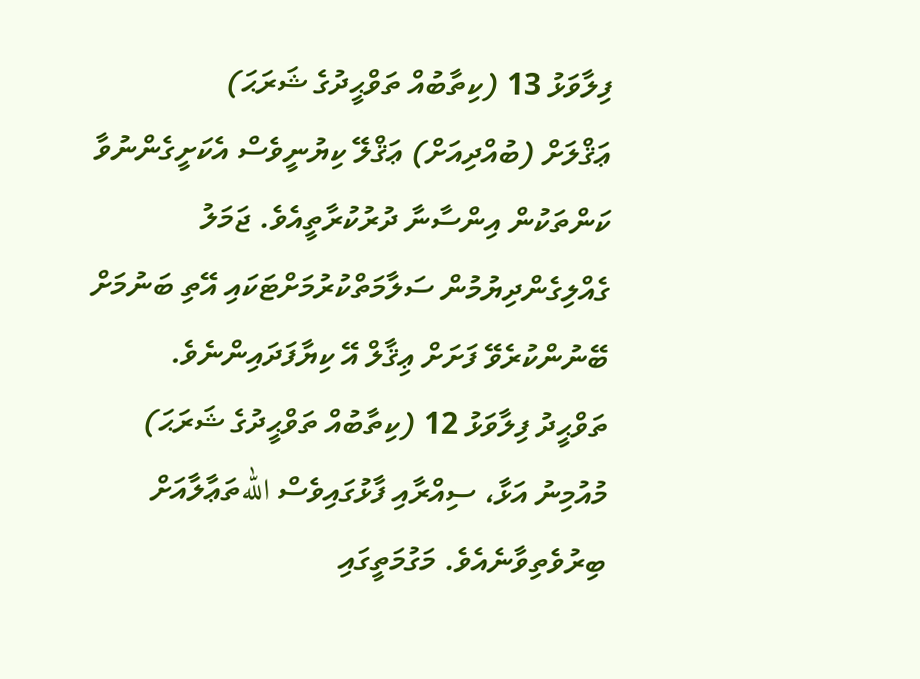ފިލާވަޅު 13 (ކިތާބުއް ތަވްޙީދުގެ ޝަރަޙަ)
ޢަޤްލަށް (ބުއްދިއަށް) ޢަޤްލޭ ކިޔުނީވެސް އެކަށީގެންނުވާ ކަންތަކުން އިންސާނާ ދުރުކުރާތީއެވެ. ޖަމަލު ގެއްލިގެންދިޔުމުން ސަލާމަތްކުރުމަށްޓަކައި އޭތި ބަނުމަށް ބޭނުންކުރެވޭ ފަށަށް ޢިޤާލް އޭ ކިޔާފަދައިންނެވެ.
ތަވްޙީދު ފިލާވަޅު 12 (ކިތާބުއް ތަވްޙީދުގެ ޝަރަޙަ)
މުއުމިނު އަޅާ، ސިއްރާއި ފާޅުގައިވެސް اللهތަޢާލާއަށް ބިރުވެތިވާނެއެވެ. މަގުމަތީގައި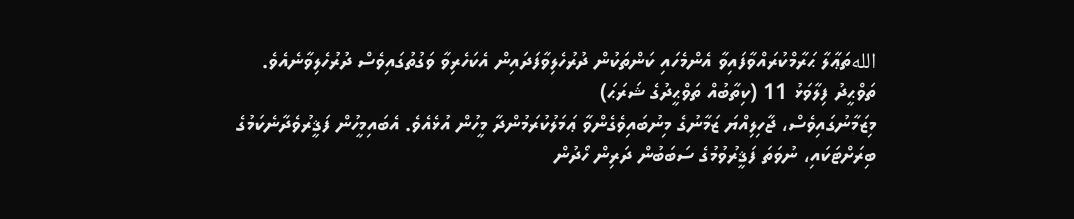اللهތަޢާލާ ޙަރާމްކުރައްވާފައިވާ އެންމެހައި ކަންތަކުން ދުރުހެލިވާފަދައިން އެކަހެރިވާ ވަގުތުގައިވެސް ދުރުހެލިވާނެއެވެ.
ތަވްޙީދު ފިލާވަޅު 11 (ކިތާބުއް ތަވްޙީދުގެ ޝަރަޙަ)
މިޒަމާނުގައިވެސް، ޖާހިލިއްޔަ ޒަމާނުގެ މިނުބައިވެގެންވާ ޢަމަލުކުރަމުންދާ މީހުން އުޅެއެވެ. އެބައިމީހުން ފަޤީރުވެދާނެކަމުގެ ބިރަށްޓަކައި، ނުވަތަ ފަޤީރުވުމުގެ ސަބަބުން ދަރިން ހޯދުން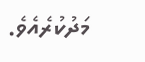މަދުކުރެއެވެ.